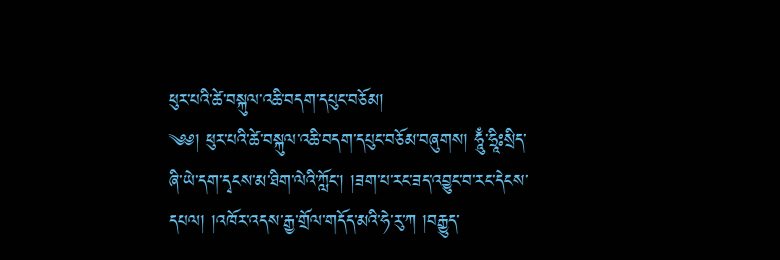ཕུར་པའི་ཚེ་བསྐུལ་འཆི་བདག་དཔུང་བཅོམ།
༄༅། ཕུར་པའི་ཚེ་བསྐུལ་འཆི་བདག་དཔུང་བཅོམ་བཞུགས། ཧཱུྃ་ཧྲཱིཿསྲིད་ཞི་ཡེ་དག་དྭངས་མ་ཐིག་ལེའི་ཀློང་། །ཟག་པ་རང་ཟད་འབྱུང་བ་རང་དེངས་དཔལ། །འཁོར་འདས་རྒྱ་གྲོལ་གདོད་མའི་ཧེ་རུ་ཀ །བརྒྱུད་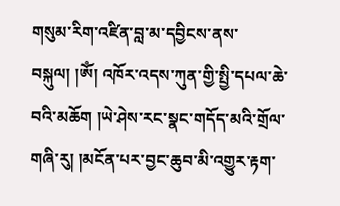གསུམ་རིག་འཛིན་བླ་མ་དབྱིངས་ནས་བསྐུལ། །ༀ། འཁོར་འདས་ཀུན་གྱི་སྤྱི་དཔལ་ཆེ་བའི་མཆོག །ཡེ་ཤེས་རང་སྣང་གདོད་མའི་གྲོལ་གཞི་རུ། །མངོན་པར་བྱང་ཆུབ་མི་འགྱུར་རྟག་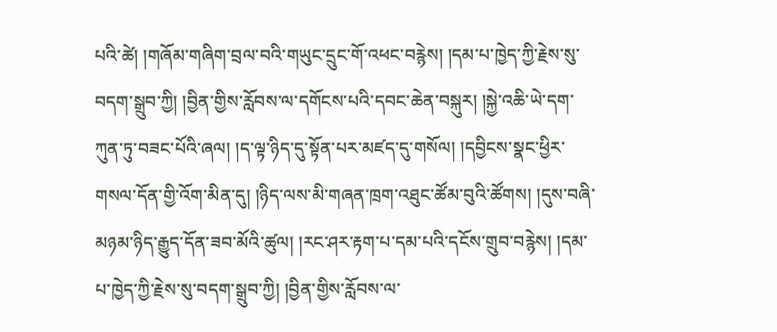པའི་ཚེ། །གཞོམ་གཞིག་བྲལ་བའི་གཡུང་དྲུང་གོ་འཕང་བརྙེས། །དམ་པ་ཁྱེད་ཀྱི་རྗེས་སུ་བདག་སྒྲུབ་ཀྱི། །བྱིན་གྱིས་རློབས་ལ་དགོངས་པའི་དབང་ཆེན་བསྐུར། །སྐྱེ་འཆི་ཡེ་དག་ཀུན་ཏུ་བཟང་པོའི་ཞལ། །ད་ལྟ་ཉིད་དུ་སྟོན་པར་མཛད་དུ་གསོལ། །དབྱིངས་སྣང་ཕྱིར་གསལ་དོན་གྱི་འོག་མིན་དུ། །ཉིད་ལས་མི་གཞན་ཁྲག་འཐུང་ཚོམ་བུའི་ཚོགས། །དུས་བཞི་མཉམ་ཉིད་རྒྱུད་དོན་ཟབ་མོའི་ཚུལ། །རང་ཤར་རྟག་པ་དམ་པའི་དངོས་གྲུབ་བརྙེས། །དམ་པ་ཁྱེད་ཀྱི་རྗེས་སུ་བདག་སྒྲུབ་ཀྱི། །བྱིན་གྱིས་རློབས་ལ་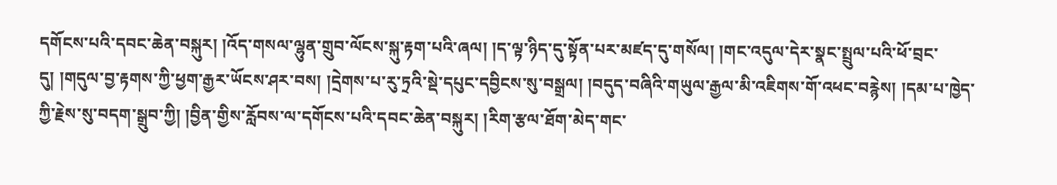དགོངས་པའི་དབང་ཆེན་བསྐུར། །འོད་གསལ་ལྷུན་གྲུབ་ལོངས་སྐུ་རྟག་པའི་ཞལ། །ད་ལྟ་ཉིད་དུ་སྟོན་པར་མཛད་དུ་གསོལ། །གང་འདུལ་དེར་སྣང་སྤྲུལ་པའི་ཕོ་བྲང་དུ། །གདུལ་བྱ་རྟགས་ཀྱི་ཕྱག་རྒྱར་ཡོངས་ཤར་བས། །དྲེགས་པ་རུ་ཏྲའི་སྡེ་དཔུང་དབྱིངས་སུ་བསྒྲལ། །བདུད་བཞིའི་གཡུལ་རྒྱལ་མི་འཇིགས་གོ་འཕང་བརྙེས། །དམ་པ་ཁྱེད་ཀྱི་རྗེས་སུ་བདག་སྒྲུབ་ཀྱི། །བྱིན་གྱིས་རློབས་ལ་དགོངས་པའི་དབང་ཆེན་བསྐུར། །རིག་རྩལ་ཐོག་མེད་གང་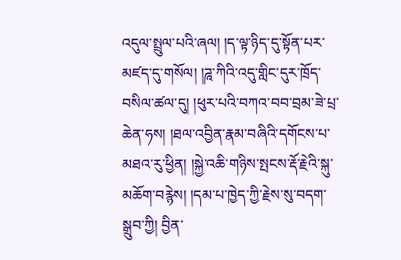འདུལ་སྤྲུལ་པའི་ཞལ། །ད་ལྟ་ཉིད་དུ་སྟོན་པར་མཛད་དུ་གསོལ། །ཌཱ་ཀིའི་འདུ་གླིང་དུར་ཁྲོད་བསིལ་ཚལ་དུ། །ཕུར་པའི་བཀའ་བབ་བྲམ་ཟེ་པྲ་ཆེན་ཧས། །ཐལ་འབྱིན་རྣམ་བཞིའི་དགོངས་པ་མཐའ་རུ་ཕྱིན། །སྐྱེ་འཆི་གཉིས་སྤངས་རྡོ་རྗེའི་སྐུ་མཆོག་བརྙེས། །དམ་པ་ཁྱེད་ཀྱི་རྗེས་སུ་བདག་སྒྲུབ་ཀྱི། བྱིན་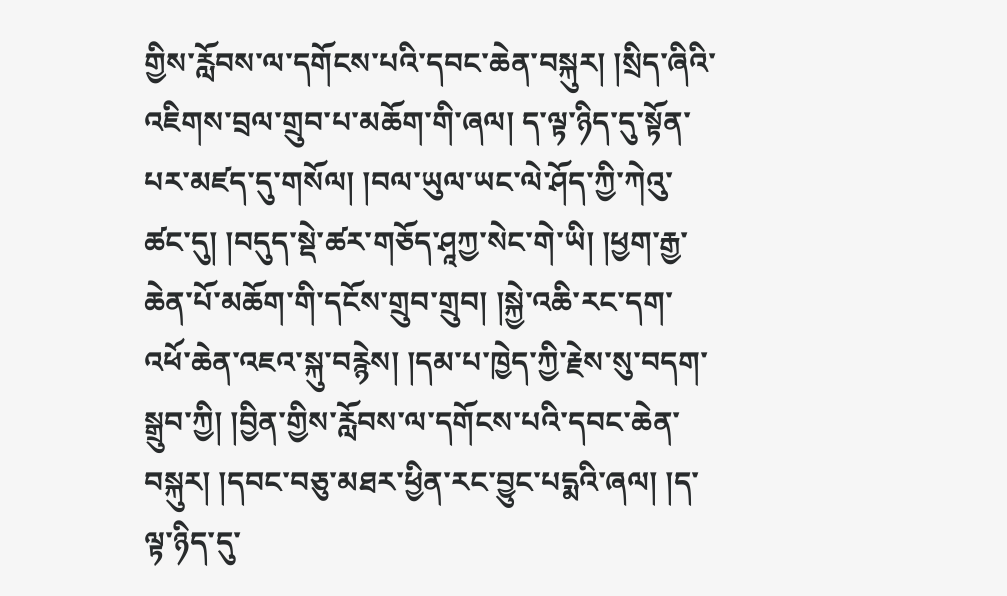གྱིས་རློབས་ལ་དགོངས་པའི་དབང་ཆེན་བསྐུར། །སྲིད་ཞིའི་འཇིགས་བྲལ་གྲུབ་པ་མཆོག་གི་ཞལ། ད་ལྟ་ཉིད་དུ་སྟོན་པར་མཛད་དུ་གསོལ། །བལ་ཡུལ་ཡང་ལེ་ཤོད་ཀྱི་ཀེའུ་ཚང་དུ། །བདུད་སྡེ་ཚར་གཅོད་ཤཱཀྱ་སེང་གེ་ཡི། །ཕྱག་རྒྱ་ཆེན་པོ་མཆོག་གི་དངོས་གྲུབ་གྲུབ། །སྐྱེ་འཆི་རང་དག་འཕོ་ཆེན་འཇའ་སྐུ་བརྙེས། །དམ་པ་ཁྱེད་ཀྱི་རྗེས་སུ་བདག་སྒྲུབ་ཀྱི། །བྱིན་གྱིས་རློབས་ལ་དགོངས་པའི་དབང་ཆེན་བསྐུར། །དབང་བཅུ་མཐར་ཕྱིན་རང་བྱུང་པདྨའི་ཞལ། །ད་ལྟ་ཉིད་དུ་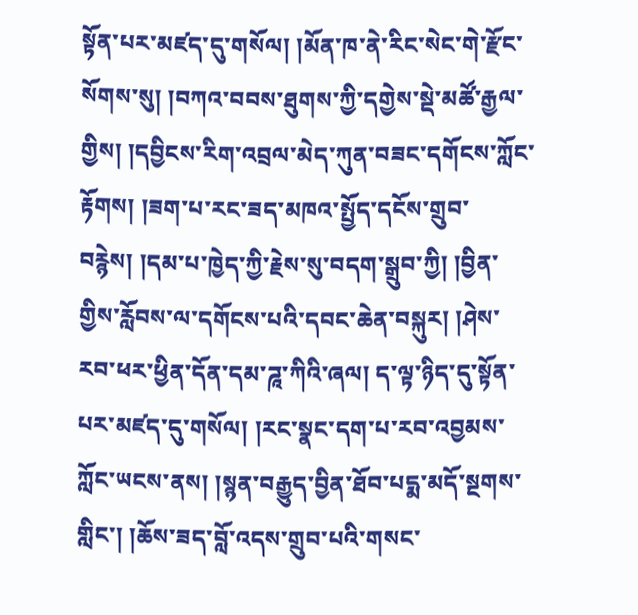སྟོན་པར་མཛད་དུ་གསོལ། །མོན་ཁ་ནེ་རིང་སེང་གེ་རྫོང་སོགས་སུ། །བཀའ་བབས་ཐུགས་ཀྱི་དགྱེས་སྡེ་མཚོ་རྒྱལ་གྱིས། །དབྱིངས་རིག་འབྲལ་མེད་ཀུན་བཟང་དགོངས་ཀློང་རྟོགས། །ཟག་པ་རང་ཟད་མཁའ་སྤྱོད་དངོས་གྲུབ་བརྙེས། །དམ་པ་ཁྱེད་ཀྱི་རྗེས་སུ་བདག་སྒྲུབ་ཀྱི། །བྱིན་གྱིས་རློབས་ལ་དགོངས་པའི་དབང་ཆེན་བསྐུར། །ཤེས་རབ་ཕར་ཕྱིན་དོན་དམ་ཌཱ་ཀིའི་ཞལ། ད་ལྟ་ཉིད་དུ་སྟོན་པར་མཛད་དུ་གསོལ། །རང་སྣང་དག་པ་རབ་འབྱམས་ཀློང་ཡངས་ནས། །སྙན་བརྒྱུད་བྱིན་ཐོབ་པདྨ་མདོ་སྔགས་གླིང་། །ཆོས་ཟད་བློ་འདས་གྲུབ་པའི་གསང་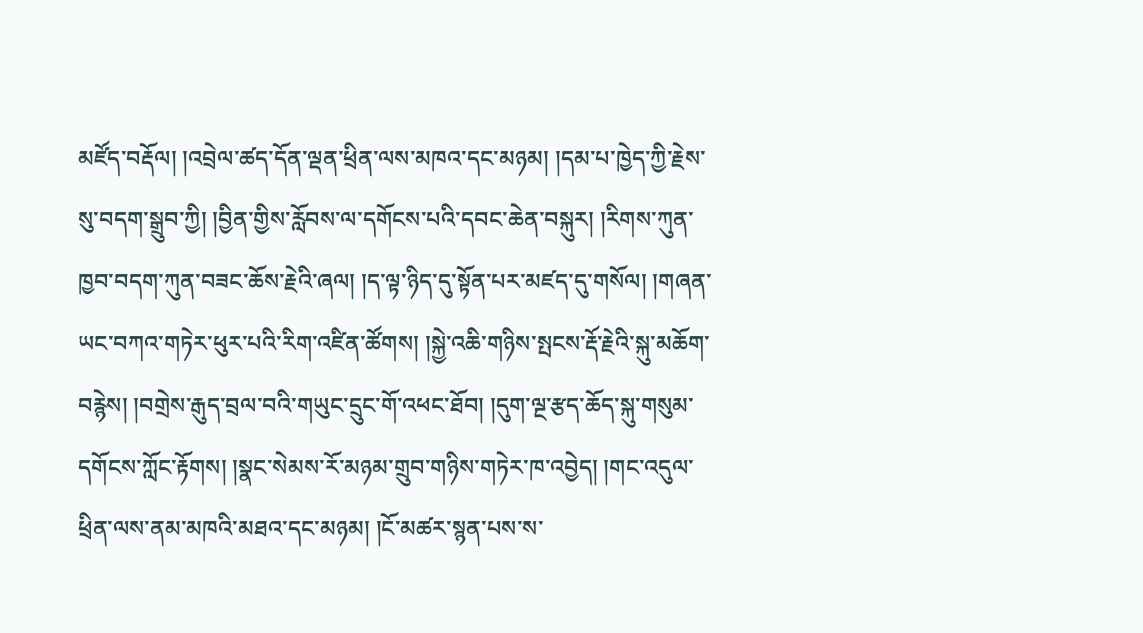མཛོད་བརྡོལ། །འབྲེལ་ཚད་དོན་ལྡན་ཕྲིན་ལས་མཁའ་དང་མཉམ། །དམ་པ་ཁྱེད་ཀྱི་རྗེས་སུ་བདག་སྒྲུབ་ཀྱི། །བྱིན་གྱིས་རློབས་ལ་དགོངས་པའི་དབང་ཆེན་བསྐུར། །རིགས་ཀུན་ཁྱབ་བདག་ཀུན་བཟང་ཆོས་རྗེའི་ཞལ། །ད་ལྟ་ཉིད་དུ་སྟོན་པར་མཛད་དུ་གསོལ། །གཞན་ཡང་བཀའ་གཏེར་ཕུར་པའི་རིག་འཛིན་ཚོགས། །སྐྱེ་འཆི་གཉིས་སྤངས་རྡོ་རྗེའི་སྐུ་མཆོག་བརྙེས། །བགྲེས་རྒུད་བྲལ་བའི་གཡུང་དྲུང་གོ་འཕང་ཐོབ། །དུག་ལྔ་རྩད་ཆོད་སྐུ་གསུམ་དགོངས་ཀློང་རྟོགས། །སྣང་སེམས་རོ་མཉམ་གྲུབ་གཉིས་གཏེར་ཁ་འབྱེད། །གང་འདུལ་ཕྲིན་ལས་ནམ་མཁའི་མཐའ་དང་མཉམ། །ངོ་མཚར་སྙན་པས་ས་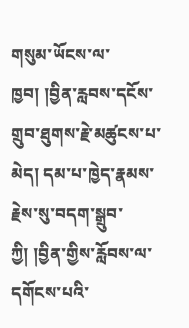གསུམ་ཡོངས་ལ་ཁྱབ། །བྱིན་རླབས་དངོས་གྲུབ་ཐུགས་རྗེ་མཚུངས་པ་མེད། དམ་པ་ཁྱེད་རྣམས་རྗེས་སུ་བདག་སྒྲུབ་ཀྱི། །བྱིན་གྱིས་རློབས་ལ་དགོངས་པའི་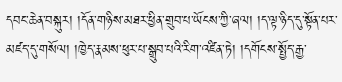དབང་ཆེན་བསྐུར། །དོན་གཉིས་མཐར་ཕྱིན་གྲུབ་པ་ཡོངས་ཀྱི་ཞལ། །ད་ལྟ་ཉིད་དུ་སྟོན་པར་མཛད་དུ་གསོལ། །ཁྱེད་རྣམས་ཕུར་པ་སྒྲུབ་པའི་རིག་འཛིན་ཏེ། །དགོངས་སྤྱོད་རྒྱ་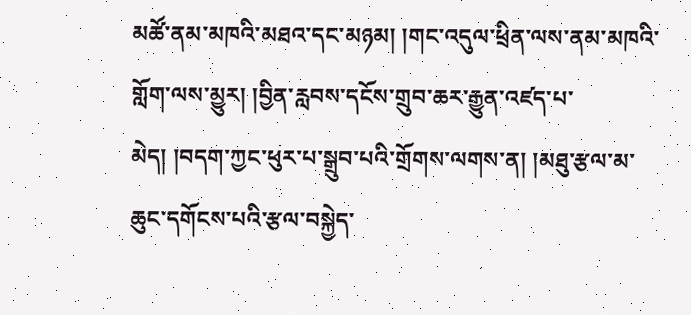མཚོ་ནམ་མཁའི་མཐའ་དང་མཉམ། །གང་འདུལ་ཕྲིན་ལས་ནམ་མཁའི་གློག་ལས་མྱུར། །བྱིན་རླབས་དངོས་གྲུབ་ཆར་རྒྱུན་འཛད་པ་མེད། །བདག་ཀྱང་ཕུར་པ་སྒྲུབ་པའི་གྲོགས་ལགས་ན། །མཐུ་རྩལ་མ་ཆུང་དགོངས་པའི་རྩལ་བསྐྱེད་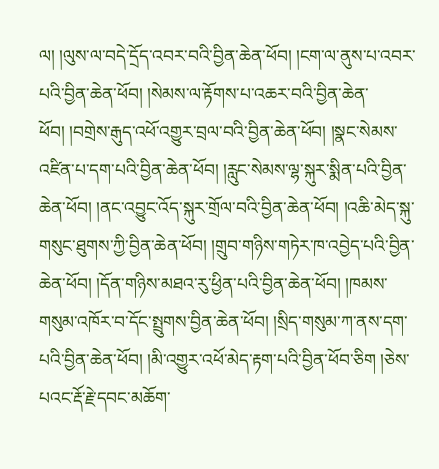ལ། །ལུས་ལ་བདེ་དྲོད་འབར་བའི་བྱིན་ཆེན་ཕོབ། །ངག་ལ་ནུས་པ་འབར་པའི་བྱིན་ཆེན་ཕོབ། །སེམས་ལ་རྟོགས་པ་འཆར་བའི་བྱིན་ཆེན་ཕོབ། །བགྲེས་རྒུད་འཕོ་འགྱུར་བྲལ་བའི་བྱིན་ཆེན་ཕོབ། །སྣང་སེམས་འཛིན་པ་དག་པའི་བྱིན་ཆེན་ཕོབ། །རླུང་སེམས་ལྷ་སྐུར་སྨིན་པའི་བྱིན་ཆེན་ཕོབ། །ནང་འབྱུང་འོད་སྐུར་གྲོལ་བའི་བྱིན་ཆེན་ཕོབ། །འཆི་མེད་སྐུ་གསུང་ཐུགས་ཀྱི་བྱིན་ཆེན་ཕོབ། །གྲུབ་གཉིས་གཏེར་ཁ་འབྱེད་པའི་བྱིན་ཆེན་ཕོབ། །དོན་གཉིས་མཐའ་རུ་ཕྱིན་པའི་བྱིན་ཆེན་ཕོབ། །ཁམས་གསུམ་འཁོར་བ་དོང་སྤྲུགས་བྱིན་ཆེན་ཕོབ། །སྲིད་གསུམ་ཀ་ནས་དག་པའི་བྱིན་ཆེན་ཕོབ། །མི་འགྱུར་འཕོ་མེད་རྟག་པའི་བྱིན་ཕོབ་ཅིག །ཅེས་པའང་རྡོ་རྗེ་དབང་མཆོག་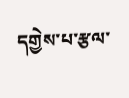དགྱེས་པ་རྩལ་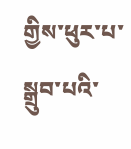གྱིས་ཕུར་པ་སྒྲུབ་པའི་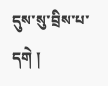དུས་སུ་བྲིས་པ་དགེ །